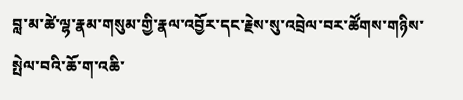བླ་མ་ཚེ་ལྷ་རྣམ་གསུམ་གྱི་རྣལ་འབྱོར་དང་རྗེས་སུ་འབྲེལ་བར་ཚོགས་གཉིས་སྤེལ་བའི་ཆོ་ག་འཆི་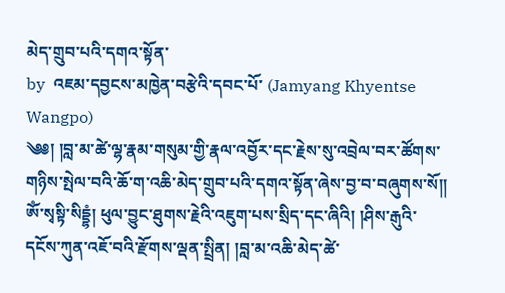མེད་གྲུབ་པའི་དགའ་སྟོན་
by  འཇམ་དབྱངས་མཁྱེན་བརྩེའི་དབང་པོ་ (Jamyang Khyentse Wangpo)
༄༅། །བླ་མ་ཚེ་ལྷ་རྣམ་གསུམ་གྱི་རྣལ་འབྱོར་དང་རྗེས་སུ་འབྲེལ་བར་ཚོགས་གཉིས་སྤེལ་བའི་ཆོ་ག་འཆི་མེད་གྲུབ་པའི་དགའ་སྟོན་ཞེས་བྱ་བ་བཞུགས་སོ།། ཨོཾ་སྭསྟི་སིདྡྷཾ། ཕུལ་བྱུང་ཐུགས་རྗེའི་འཇུག་པས་སྲིད་དང་ཞིའི། །ཤིས་རྒུའི་དངོས་ཀུན་འཇོ་བའི་རྫོགས་ལྡན་སྤྲིན། །བླ་མ་འཆི་མེད་ཚེ་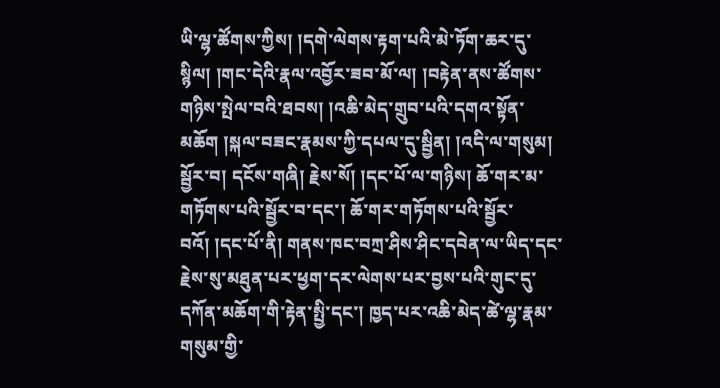ཡི་ལྷ་ཚོགས་ཀྱིས། །དགེ་ལེགས་རྟག་པའི་མེ་ཏོག་ཆར་དུ་སྙིལ། །གང་དེའི་རྣལ་འབྱོར་ཟབ་མོ་ལ། །བརྟེན་ནས་ཚོགས་གཉིས་སྤེལ་བའི་ཐབས། །འཆི་མེད་གྲུབ་པའི་དགའ་སྟོན་མཆོག །སྐལ་བཟང་རྣམས་ཀྱི་དཔལ་དུ་སྦྱིན། །འདི་ལ་གསུམ། སྦྱོར་བ། དངོས་གཞི། རྗེས་སོ། །དང་པོ་ལ་གཉིས། ཆོ་གར་མ་གཏོགས་པའི་སྦྱོར་བ་དང་། ཆོ་གར་གཏོགས་པའི་སྦྱོར་བའོ། །དང་པོ་ནི། གནས་ཁང་བཀྲ་ཤིས་ཤིང་དབེན་ལ་ཡིད་དང་རྗེས་སུ་མཐུན་པར་ཕྱག་དར་ལེགས་པར་བྱས་པའི་གུང་དུ་དཀོན་མཆོག་གི་རྟེན་སྤྱི་དང་། ཁྱད་པར་འཆི་མེད་ཚེ་ལྷ་རྣམ་གསུམ་གྱི་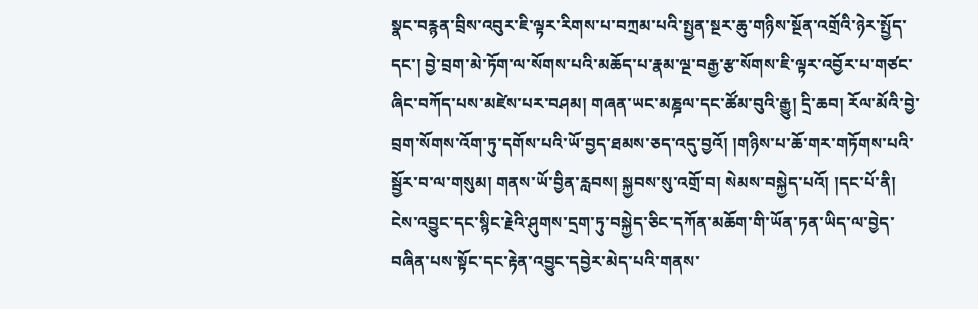སྣང་བརྙན་བྲིས་འབུར་ཇི་ལྟར་རིགས་པ་བཀྲམ་པའི་སྤྱན་སྔར་ཆུ་གཉིས་སྔོན་འགྲོའི་ཉེར་སྤྱོད་དང་། བྱེ་བྲག་མེ་ཏོག་ལ་སོགས་པའི་མཆོད་པ་རྣམ་ལྔ་བརྒྱ་རྩ་སོགས་ཇི་ལྟར་འབྱོར་པ་གཙང་ཞིང་བཀོད་པས་མཛེས་པར་བཤམ། གཞན་ཡང་མཎྜལ་དང་ཚོམ་བུའི་རྒྱུ། དྲི་ཆབ། རོལ་མོའི་བྱེ་བྲག་སོགས་འོག་ཏུ་དགོས་པའི་ཡོ་བྱད་ཐམས་ཅད་འདུ་བྱའོ། །གཉིས་པ་ཆོ་གར་གཏོགས་པའི་སྦྱོར་བ་ལ་གསུམ། གནས་ཡོ་བྱིན་རླབས། སྐྱབས་སུ་འགྲོ་བ། སེམས་བསྐྱེད་པའོ། །དང་པོ་ནི། ངེས་འབྱུང་དང་སྙིང་རྗེའི་ཤུགས་དྲག་ཏུ་བསྐྱེད་ཅིང་དཀོན་མཆོག་གི་ཡོན་ཏན་ཡིད་ལ་བྱེད་བཞིན་པས་སྟོང་དང་རྟེན་འབྱུང་དབྱེར་མེད་པའི་གནས་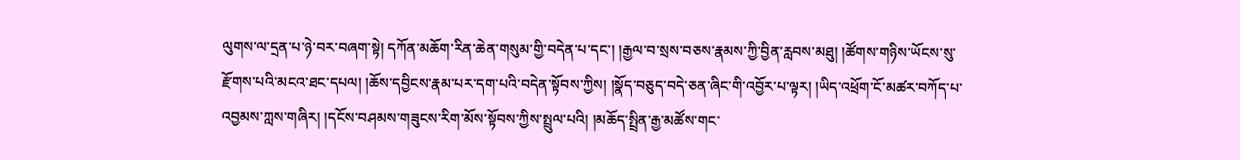ལུགས་ལ་དྲན་པ་ཉེ་བར་བཞག་སྟེ། དཀོན་མཆོག་རིན་ཆེན་གསུམ་གྱི་བདེན་པ་དང་། །རྒྱལ་བ་སྲས་བཅས་རྣམས་ཀྱི་བྱིན་རླབས་མཐུ། །ཚོགས་གཉིས་ཡོངས་སུ་རྫོགས་པའི་མངའ་ཐང་དཔལ། །ཆོས་དབྱིངས་རྣམ་པར་དག་པའི་བདེན་སྟོབས་ཀྱིས། །སྣོད་བཅུད་བདེ་ཅན་ཞིང་གི་འབྱོར་པ་ལྟར། །ཡིད་འཕྲོག་ངོ་མཚར་བཀོད་པ་འབྱམས་ཀླས་གཞིར། །དངོས་བཤམས་གཟུངས་རིག་མོས་སྟོབས་ཀྱིས་སྤྲུལ་པའི། །མཆོད་སྤྲིན་རྒྱ་མཚོས་གང་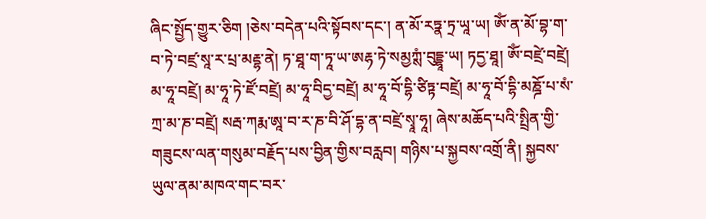ཞིང་སྤྱོད་གྱུར་ཅིག །ཅེས་བདེན་པའི་སྟོབས་དང་། ན་མོ་རཏྣ་ཏྲ་ཡཱ་ཡ། ཨོཾ་ན་མོ་བྷ་ག་བ་ཏེ་བཛྲ་སཱ་ར་པྲ་མརྡྷ་ནེ། ཏ་ཐཱ་ག་ཏཱ་ཡ་ཨརྷ་ཏེ་སམྱཀྶཾ་བུདྡྷཱ་ཡ། ཏདྱ་ཐཱ། ཨོཾ་བཛྲེ་བཛྲེ། མ་ཧཱ་བཛྲེ། མ་ཧཱ་ཏེ་ཛོ་བཛྲེ། མ་ཧཱ་བིདྱ་བཛྲེ། མ་ཧཱ་བོ་དྷི་ཙིཏྟ་བཛྲེ། མ་ཧཱ་བོ་དྷི་མཎྜོ་པ་སཾ་ཀྲ་མ་ཎ་བཛྲེ། སརྦ་ཀརྨ་ཨཱ་བ་ར་ཎ་བི་ཤོ་དྷ་ན་བཛྲེ་སྭཱ་ཧཱ། ཞེས་མཆོད་པའི་སྤྲིན་གྱི་གཟུངས་ལན་གསུམ་བརྗོད་པས་བྱིན་གྱིས་བརླབ། གཉིས་པ་སྐྱབས་འགྲོ་ནི། སྐྱབས་ཡུལ་ནམ་མཁའ་གང་བར་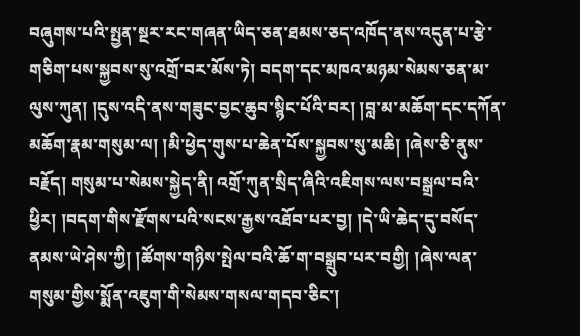བཞུགས་པའི་སྤྱན་སྔར་རང་གཞན་ཡིད་ཅན་ཐམས་ཅད་འཁོད་ནས་འདུན་པ་རྩེ་གཅིག་པས་སྐྱབས་སུ་འགྲོ་བར་མོས་ཏེ། བདག་དང་མཁའ་མཉམ་སེམས་ཅན་མ་ལུས་ཀུན། །དུས་འདི་ནས་གཟུང་བྱང་ཆུབ་སྙིང་པོའི་བར། །བླ་མ་མཆོག་དང་དཀོན་མཆོག་རྣམ་གསུམ་ལ། །མི་ཕྱེད་གུས་པ་ཆེན་པོས་སྐྱབས་སུ་མཆི། །ཞེས་ཅི་ནུས་བརྗོད། གསུམ་པ་སེམས་སྐྱེད་ནི། འགྲོ་ཀུན་སྲིད་ཞིའི་འཇིགས་ལས་བསྒྲལ་བའི་ཕྱིར། །བདག་གིས་རྫོགས་པའི་སངས་རྒྱས་འཐོབ་པར་བྱ། །དེ་ཡི་ཆེད་དུ་བསོད་ནམས་ཡེ་ཤེས་ཀྱི། །ཚོགས་གཉིས་སྤེལ་བའི་ཆོ་ག་བསྒྲུབ་པར་བགྱི། །ཞེས་ལན་གསུམ་གྱིས་སྨོན་འཇུག་གི་སེམས་གསལ་གདབ་ཅིང་།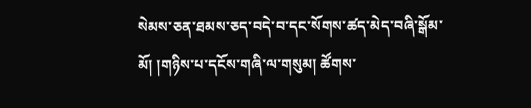སེམས་ཅན་ཐམས་ཅད་བདེ་བ་དང་སོགས་ཚད་མེད་བཞི་སྒོམ་མོ། །གཉིས་པ་དངོས་གཞི་ལ་གསུམ། ཚོགས་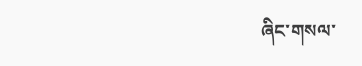ཞིང་གསལ་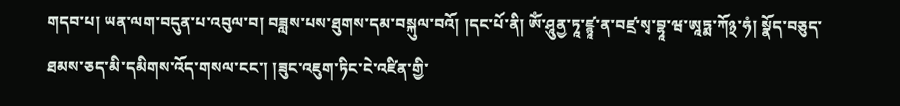གདབ་པ། ཡན་ལག་བདུན་པ་འབུལ་བ། བཟླས་པས་ཐུགས་དམ་བསྐུལ་བའོ། །དང་པོ་ནི། ཨོཾ་ཤཱུནྱ་ཏཱ་ཛྙཱ་ན་བཛྲ་སྭ་བྷཱ་ཝ་ཨཱཏྨ་ཀོ྅་ཧཾ། སྣོད་བཅུད་ཐམས་ཅད་མི་དམིགས་འོད་གསལ་ངང་། །ཟུང་འཇུག་ཏིང་ངེ་འཛིན་གྱི་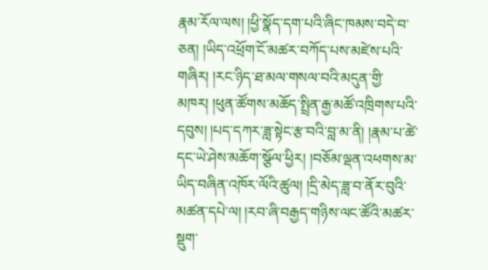རྣམ་རོལ་ལས། །ཕྱི་སྣོད་དག་པའི་ཞིང་ཁམས་བདེ་བ་ཅན། །ཡིད་འཕྲོག་ངོ་མཚར་བཀོད་པས་མཛེས་པའི་གཞིར། །རང་ཉིད་ཐ་མལ་གསལ་བའི་མདུན་གྱི་མཁར། །ཕུན་ཚོགས་མཆོད་སྤྲིན་རྒྱ་མཚོ་འཁྲིགས་པའི་དབུས། །པད་དཀར་ཟླ་སྟེང་རྩ་བའི་བླ་མ་ནི། །རྣམ་པ་ཚེ་དང་ཡེ་ཤེས་མཆོག་སྩོལ་ཕྱིར། །བཅོམ་ལྡན་འཕགས་མ་ཡིད་བཞིན་འཁོར་ལོའི་ཚུལ། །དྲི་མེད་ཟླ་བ་ནོར་བུའི་མཚན་དཔེ་ལ། །རབ་ཞི་བརྒྱད་གཉིས་ལང་ཚོའི་མཚར་སྡུག་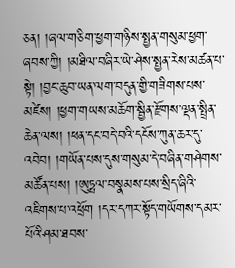ཅན། །ཞལ་གཅིག་ཕྱག་གཉིས་སྤྱན་གསུམ་ཕྱག་ཞབས་ཀྱི། །མཐིལ་བཞིར་ཡེ་ཤེས་སྤྱན་རེས་མཚན་པ་སྟེ། །བྱང་ཆུབ་ཡན་ལག་བདུན་གྱི་གཟིགས་པས་མཛེས། །ཕྱག་གཡས་མཆོག་སྦྱིན་རྫོགས་ལྡན་སྤྲིན་ཆེན་ལས། །ཕན་དང་བདེ་བའི་དངོས་ཀུན་ཆར་དུ་འབེབ། །གཡོན་པས་དུས་གསུམ་དེ་བཞིན་གཤེགས་མཚོན་པས། །ཨུཏྤལ་བསྣམས་པས་སྲིད་ཞིའི་འཇིགས་པ་འཕྲོག །དར་དཀར་སྟོད་གཡོགས་དམར་པོའི་ཤམ་ཐབས་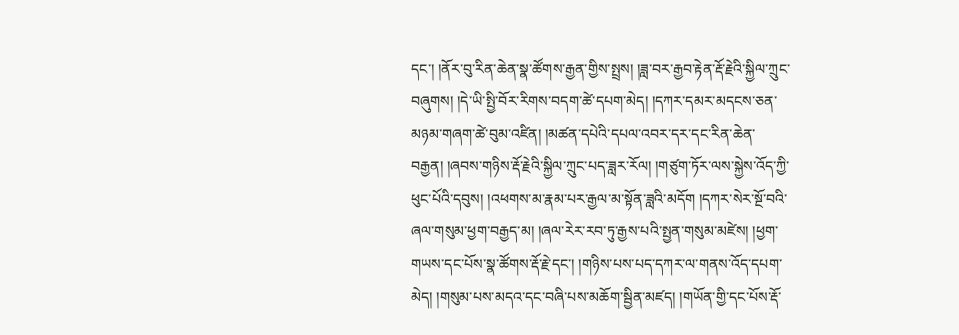དང་། །ནོར་བུ་རིན་ཆེན་སྣ་ཚོགས་རྒྱན་གྱིས་སྤྲས། །ཟླ་བར་རྒྱབ་རྟེན་རྡོ་རྗེའི་སྐྱིལ་ཀྲུང་བཞུགས། །དེ་ཡི་སྤྱི་བོར་རིགས་བདག་ཚེ་དཔག་མེད། །དཀར་དམར་མདངས་ཅན་མཉམ་གཞག་ཚེ་བུམ་འཛིན། །མཚན་དཔེའི་དཔལ་འབར་དར་དང་རིན་ཆེན་བརྒྱན། །ཞབས་གཉིས་རྡོ་རྗེའི་སྐྱིལ་ཀྲུང་པད་ཟླར་རོལ། །གཙུག་ཏོར་ལས་སྐྱེས་འོད་ཀྱི་ཕུང་པོའི་དབུས། །འཕགས་མ་རྣམ་པར་རྒྱལ་མ་སྟོན་ཟླའི་མདོག །དཀར་སེར་སྔོ་བའི་ཞལ་གསུམ་ཕྱག་བརྒྱད་མ། །ཞལ་རེར་རབ་ཏུ་རྒྱས་པའི་སྤྱན་གསུམ་མཛེས། །ཕྱག་གཡས་དང་པོས་སྣ་ཚོགས་རྡོ་རྗེ་དང་། །གཉིས་པས་པད་དཀར་ལ་གནས་འོད་དཔག་མེད། །གསུམ་པས་མདའ་དང་བཞི་པས་མཆོག་སྦྱིན་མཛད། །གཡོན་གྱི་དང་པོས་རྡོ་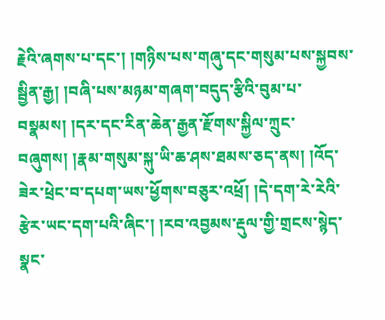རྗེའི་ཞགས་པ་དང་། །གཉིས་པས་གཞུ་དང་གསུམ་པས་སྐྱབས་སྦྱིན་རྒྱ། །བཞི་པས་མཉམ་གཞག་བདུད་རྩིའི་བུམ་པ་བསྣམས། །དར་དང་རིན་ཆེན་རྒྱན་རྫོགས་སྐྱིལ་ཀྲུང་བཞུགས། །རྣམ་གསུམ་སྐུ་ཡི་ཆ་ཤས་ཐམས་ཅད་ནས། །འོད་ཟེར་ཕྲེང་བ་དཔག་ཡས་ཕྱོགས་བཅུར་འཕྲོ། །དེ་དག་རེ་རེའི་རྩེར་ཡང་དག་པའི་ཞིང་། །རབ་འབྱམས་རྡུལ་གྱི་གྲངས་སྙེད་སྣང་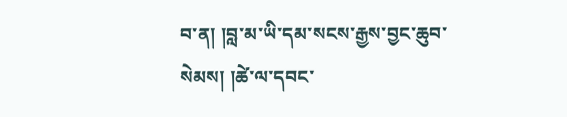བ་ན། །བླ་མ་ཡི་དམ་སངས་རྒྱས་བྱང་ཆུབ་སེམས། །ཚེ་ལ་དབང་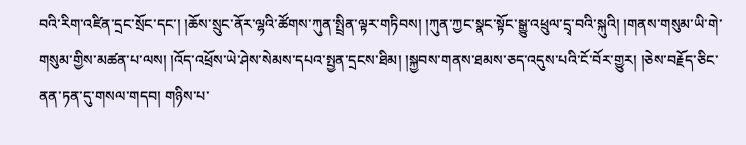བའི་རིག་འཛིན་དྲང་སྲོང་དང་། །ཆོས་སྲུང་ནོར་ལྷའི་ཚོགས་ཀུན་སྤྲིན་ལྟར་གཏིབས། །ཀུན་ཀྱང་སྣང་སྟོང་སྒྱུ་འཕྲུལ་དྲྭ་བའི་སྐུའི། །གནས་གསུམ་ཡི་གེ་གསུམ་གྱིས་མཚན་པ་ལས། །འོད་འཕྲོས་ཡེ་ཤེས་སེམས་དཔའ་སྤྱན་དྲངས་ཐིམ། །སྐྱབས་གནས་ཐམས་ཅད་འདུས་པའི་ངོ་བོར་གྱུར། །ཅེས་བརྗོད་ཅིང་ནན་ཏན་དུ་གསལ་གདབ། གཉིས་པ་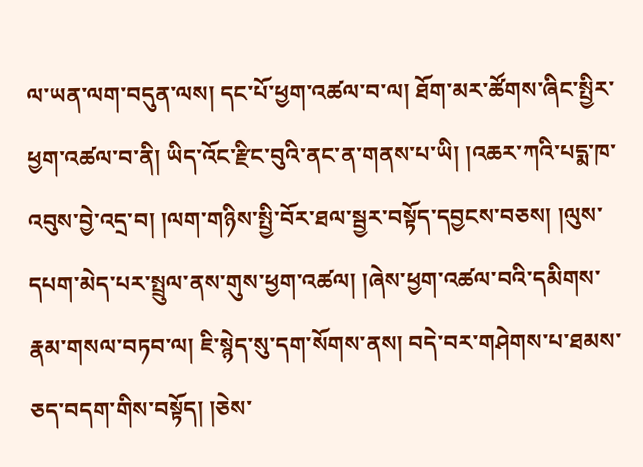ལ་ཡན་ལག་བདུན་ལས། དང་པོ་ཕྱག་འཚལ་བ་ལ། ཐོག་མར་ཚོགས་ཞིང་སྤྱིར་ཕྱག་འཚལ་བ་ནི། ཡིད་འོང་རྫིང་བུའི་ནང་ན་གནས་པ་ཡི། །འཆར་ཀའི་པདྨ་ཁ་འབུས་བྱེ་འདྲ་བ། །ལག་གཉིས་སྤྱི་བོར་ཐལ་སྦྱར་བསྟོད་དབྱངས་བཅས། །ལུས་དཔག་མེད་པར་སྤྲུལ་ནས་གུས་ཕྱག་འཚལ། །ཞེས་ཕྱག་འཚལ་བའི་དམིགས་རྣམ་གསལ་བཏབ་ལ། ཇི་སྙེད་སུ་དག་སོགས་ནས། བདེ་བར་གཤེགས་པ་ཐམས་ཅད་བདག་གིས་བསྟོད། །ཅེས་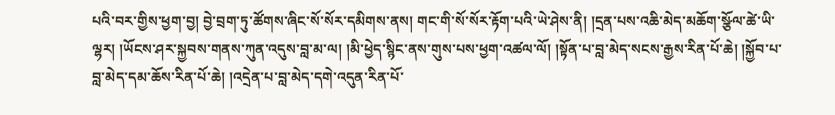པའི་བར་གྱིས་ཕྱག་བྱ། བྱེ་བྲག་ཏུ་ཚོགས་ཞིང་སོ་སོར་དམིགས་ནས། གང་གི་སོ་སོར་རྟོག་པའི་ཡེ་ཤེས་ནི། །དྲན་པས་འཆི་མེད་མཆོག་སྩོལ་ཚེ་ཡི་ལྷར། །ཡོངས་ཤར་སྐྱབས་གནས་ཀུན་འདུས་བླ་མ་ལ། །མི་ཕྱེད་སྙིང་ནས་གུས་པས་ཕྱག་འཚལ་ལོ། །སྟོན་པ་བླ་མེད་སངས་རྒྱས་རིན་པོ་ཆེ། །སྐྱོབ་པ་བླ་མེད་དམ་ཆོས་རིན་པོ་ཆེ། །འདྲེན་པ་བླ་མེད་དགེ་འདུན་རིན་པོ་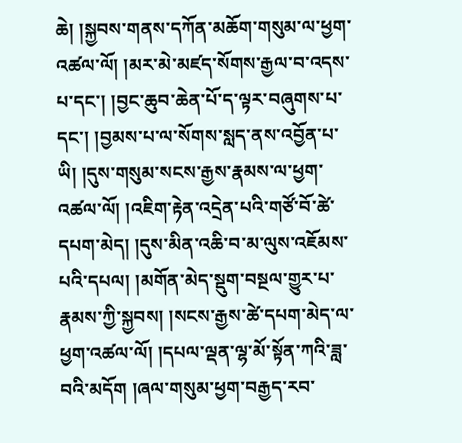ཆེ། །སྐྱབས་གནས་དཀོན་མཆོག་གསུམ་ལ་ཕྱག་འཚལ་ལོ། །མར་མེ་མཛད་སོགས་རྒྱལ་བ་འདས་པ་དང་། །བྱང་ཆུབ་ཆེན་པོ་ད་ལྟར་བཞུགས་པ་དང་། །བྱམས་པ་ལ་སོགས་སླད་ནས་འབྱོན་པ་ཡི། །དུས་གསུམ་སངས་རྒྱས་རྣམས་ལ་ཕྱག་འཚལ་ལོ། །འཇིག་རྟེན་འདྲེན་པའི་གཙོ་བོ་ཚེ་དཔག་མེད། །དུས་མིན་འཆི་བ་མ་ལུས་འཇོམས་པའི་དཔལ། །མགོན་མེད་སྡུག་བསྔལ་གྱུར་པ་རྣམས་ཀྱི་སྐྱབས། །སངས་རྒྱས་ཚེ་དཔག་མེད་ལ་ཕྱག་འཚལ་ལོ། །དཔལ་ལྡན་ལྷ་མོ་སྟོན་ཀའི་ཟླ་བའི་མདོག །ཞལ་གསུམ་ཕྱག་བརྒྱད་རབ་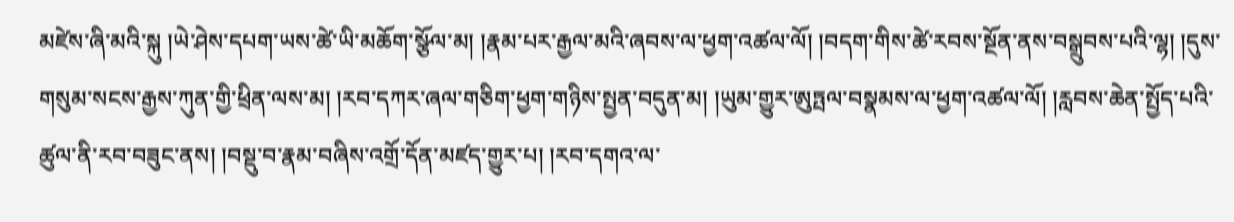མཛེས་ཞི་མའི་སྐུ །ཡེ་ཤེས་དཔག་ཡས་ཚེ་ཡི་མཆོག་སྩོལ་མ། །རྣམ་པར་རྒྱལ་མའི་ཞབས་ལ་ཕྱག་འཚལ་ལོ། །བདག་གིས་ཚེ་རབས་སྔོན་ནས་བསྒྲུབས་པའི་ལྷ། །དུས་གསུམ་སངས་རྒྱས་ཀུན་གྱི་ཕྲིན་ལས་མ། །རབ་དཀར་ཞལ་གཅིག་ཕྱག་གཉིས་སྤྱན་བདུན་མ། །ཡུམ་གྱུར་ཨུཏྤལ་བསྣམས་ལ་ཕྱག་འཚལ་ལོ། །རླབས་ཆེན་སྤྱོད་པའི་ཚུལ་ནི་རབ་བཟུང་ནས། །བསྡུ་བ་རྣམ་བཞིས་འགྲོ་དོན་མཛད་གྱུར་པ། །རབ་དགའ་ལ་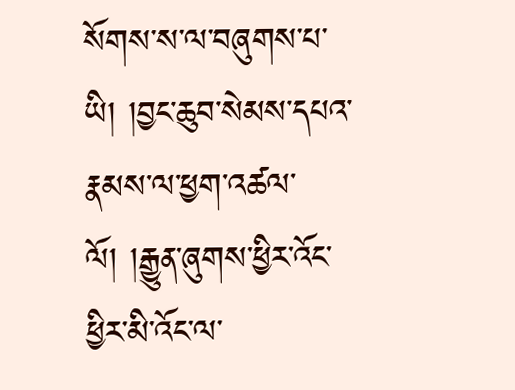སོགས་ས་ལ་བཞུགས་པ་ཡི། །བྱང་ཆུབ་སེམས་དཔའ་རྣམས་ལ་ཕྱག་འཚལ་ལོ། །རྒྱུན་ཞུགས་ཕྱིར་འོང་ཕྱིར་མི་འོང་ལ་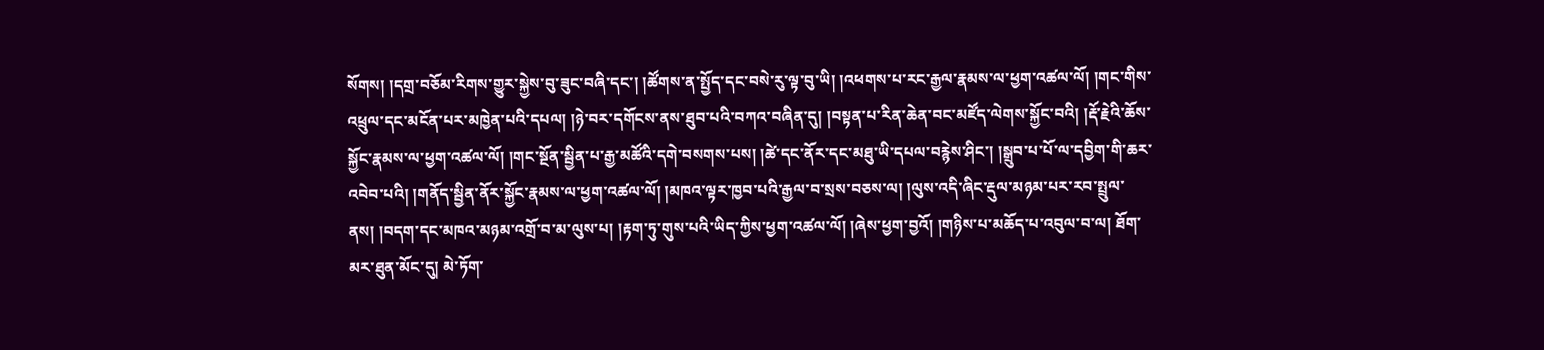སོགས། །དགྲ་བཅོམ་རིགས་གྱུར་སྐྱེས་བུ་ཟུང་བཞི་དང་། །ཚོགས་ན་སྤྱོད་དང་བསེ་རུ་ལྟ་བུ་ཡི། །འཕགས་པ་རང་རྒྱལ་རྣམས་ལ་ཕྱག་འཚལ་ལོ། །གང་གིས་འཕྲུལ་དང་མངོན་པར་མཁྱེན་པའི་དཔལ། །ཉེ་བར་དགོངས་ནས་ཐུབ་པའི་བཀའ་བཞིན་དུ། །བསྟན་པ་རིན་ཆེན་བང་མཛོད་ལེགས་སྐྱོང་བའི། །རྡོ་རྗེའི་ཆོས་སྐྱོང་རྣམས་ལ་ཕྱག་འཚལ་ལོ། །གང་སྔོན་སྦྱིན་པ་རྒྱ་མཚོའི་དགེ་བསགས་པས། །ཚེ་དང་ནོར་དང་མཐུ་ཡི་དཔལ་བརྙེས་ཤིང་། །སྒྲུབ་པ་པོ་ལ་དབྱིག་གི་ཆར་འབེབ་པའི། །གནོད་སྦྱིན་ནོར་སྐྱོང་རྣམས་ལ་ཕྱག་འཚལ་ལོ། །མཁའ་ལྟར་ཁྱབ་པའི་རྒྱལ་བ་སྲས་བཅས་ལ། །ལུས་འདི་ཞིང་རྡུལ་མཉམ་པར་རབ་སྤྲུལ་ནས། །བདག་དང་མཁའ་མཉམ་འགྲོ་བ་མ་ལུས་པ། །རྟག་ཏུ་གུས་པའི་ཡིད་ཀྱིས་ཕྱག་འཚལ་ལོ། །ཞེས་ཕྱག་བྱའོ། །གཉིས་པ་མཆོད་པ་འབུལ་བ་ལ། ཐོག་མར་ཐུན་མོང་དུ། མེ་ཏོག་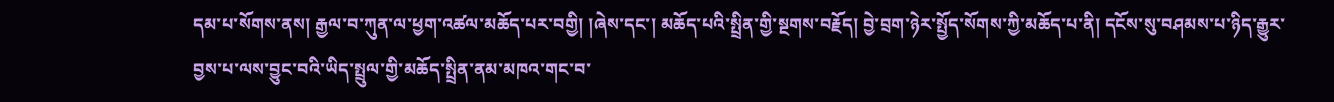དམ་པ་སོགས་ནས། རྒྱལ་བ་ཀུན་ལ་ཕྱག་འཚལ་མཆོད་པར་བགྱི། །ཞེས་དང་། མཆོད་པའི་སྤྲིན་གྱི་སྔགས་བརྗོད། བྱེ་བྲག་ཉེར་སྤྱོད་སོགས་ཀྱི་མཆོད་པ་ནི། དངོས་སུ་བཤམས་པ་ཉིད་རྒྱུར་བྱས་པ་ལས་བྱུང་བའི་ཡིད་སྤྲུལ་གྱི་མཆོད་སྤྲིན་ནམ་མཁའ་གང་བ་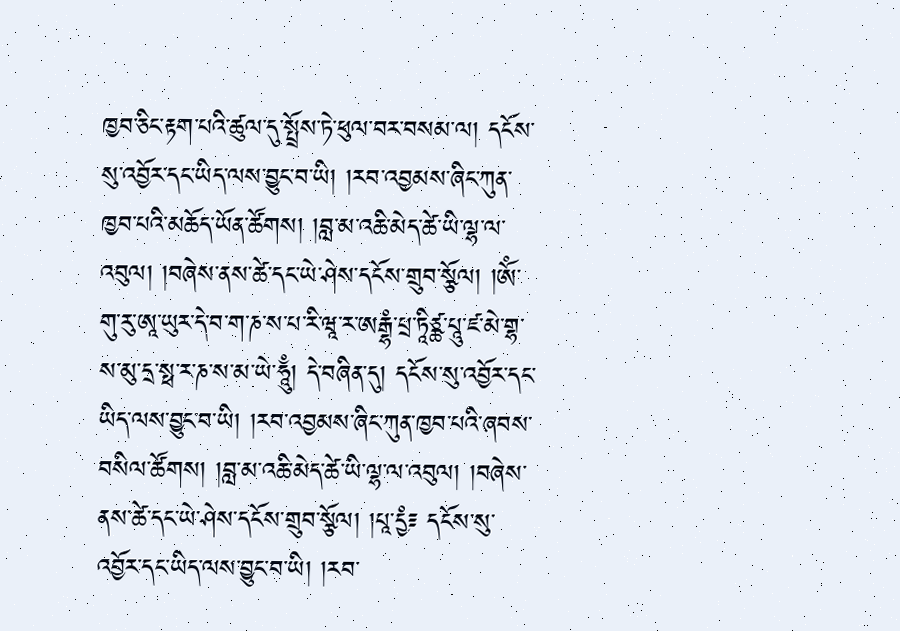ཁྱབ་ཅིང་རྟག་པའི་ཚུལ་དུ་སྤྲོས་ཏེ་ཕུལ་བར་བསམ་ལ། དངོས་སུ་འབྱོར་དང་ཡིད་ལས་བྱུང་བ་ཡི། །རབ་འབྱམས་ཞིང་ཀུན་ཁྱབ་པའི་མཆོད་ཡོན་ཚོགས། །བླ་མ་འཆི་མེད་ཚེ་ཡི་ལྷ་ལ་འབུལ། །བཞེས་ནས་ཚེ་དང་ཡེ་ཤེས་དངོས་གྲུབ་སྩོལ། །ཨོཾ་གུ་རུ་ཨཱ་ཡུར་དེ་བ་ག་ཎ་ས་པ་རི་ཝཱ་ར་ཨརྒྷཾ་པྲ་ཏཱིཙྪ་པཱུ་ཛ་མེ་གྷ་ས་མུ་དྲ་སྥ་ར་ཎ་ས་མ་ཡེ་ཧཱུྃ། དེ་བཞིན་དུ། དངོས་སུ་འབྱོར་དང་ཡིད་ལས་བྱུང་བ་ཡི། །རབ་འབྱམས་ཞིང་ཀུན་ཁྱབ་པའི་ཞབས་བསིལ་ཚོགས། །བླ་མ་འཆི་མེད་ཚེ་ཡི་ལྷ་ལ་འབུལ། །བཞེས་ནས་ཚེ་དང་ཡེ་ཤེས་དངོས་གྲུབ་སྩོལ། །པཱ་དྱཾ༴ དངོས་སུ་འབྱོར་དང་ཡིད་ལས་བྱུང་བ་ཡི། །རབ་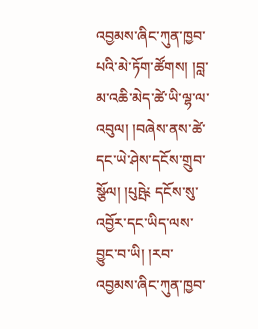འབྱམས་ཞིང་ཀུན་ཁྱབ་པའི་མེ་ཏོག་ཚོགས། །བླ་མ་འཆི་མེད་ཚེ་ཡི་ལྷ་ལ་འབུལ། །བཞེས་ནས་ཚེ་དང་ཡེ་ཤེས་དངོས་གྲུབ་སྩོལ། །པུཥྤེ༴ དངོས་སུ་འབྱོར་དང་ཡིད་ལས་བྱུང་བ་ཡི། །རབ་འབྱམས་ཞིང་ཀུན་ཁྱབ་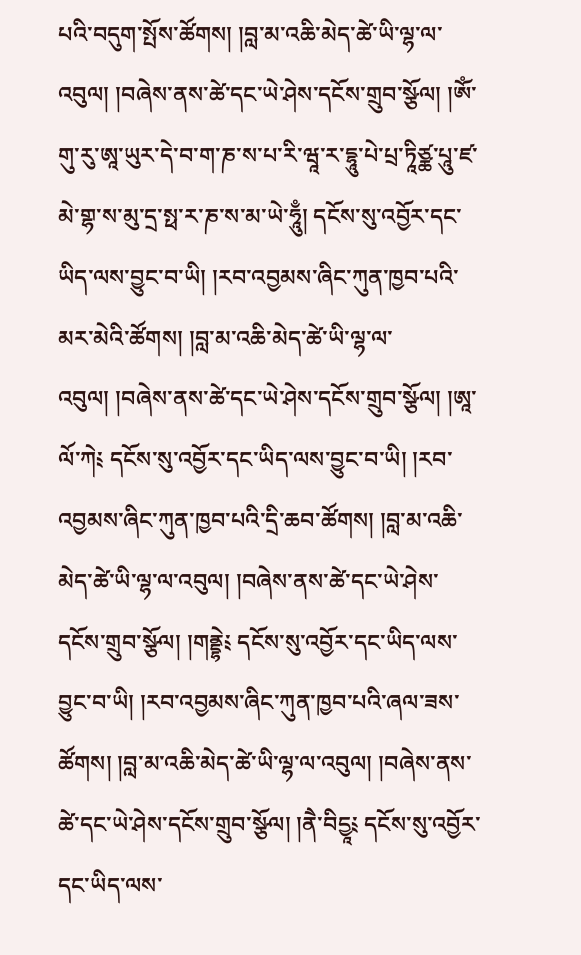པའི་བདུག་སྤོས་ཚོགས། །བླ་མ་འཆི་མེད་ཚེ་ཡི་ལྷ་ལ་འབུལ། །བཞེས་ནས་ཚེ་དང་ཡེ་ཤེས་དངོས་གྲུབ་སྩོལ། །ཨོཾ་གུ་རུ་ཨཱ་ཡུར་དེ་བ་ག་ཎ་ས་པ་རི་ཝཱ་ར་དྷཱུ་པེ་པྲ་ཏཱིཙྪ་པཱུ་ཛ་མེ་གྷ་ས་མུ་དྲ་སྥ་ར་ཎ་ས་མ་ཡེ་ཧཱུྃ། དངོས་སུ་འབྱོར་དང་ཡིད་ལས་བྱུང་བ་ཡི། །རབ་འབྱམས་ཞིང་ཀུན་ཁྱབ་པའི་མར་མེའི་ཚོགས། །བླ་མ་འཆི་མེད་ཚེ་ཡི་ལྷ་ལ་འབུལ། །བཞེས་ནས་ཚེ་དང་ཡེ་ཤེས་དངོས་གྲུབ་སྩོལ། །ཨཱ་ལོ་ཀེ༴ དངོས་སུ་འབྱོར་དང་ཡིད་ལས་བྱུང་བ་ཡི། །རབ་འབྱམས་ཞིང་ཀུན་ཁྱབ་པའི་དྲི་ཆབ་ཚོགས། །བླ་མ་འཆི་མེད་ཚེ་ཡི་ལྷ་ལ་འབུལ། །བཞེས་ནས་ཚེ་དང་ཡེ་ཤེས་དངོས་གྲུབ་སྩོལ། །གནྡྷེ༴ དངོས་སུ་འབྱོར་དང་ཡིད་ལས་བྱུང་བ་ཡི། །རབ་འབྱམས་ཞིང་ཀུན་ཁྱབ་པའི་ཞལ་ཟས་ཚོགས། །བླ་མ་འཆི་མེད་ཚེ་ཡི་ལྷ་ལ་འབུལ། །བཞེས་ནས་ཚེ་དང་ཡེ་ཤེས་དངོས་གྲུབ་སྩོལ། །ནཻ་བིདྱཱ༴ དངོས་སུ་འབྱོར་དང་ཡིད་ལས་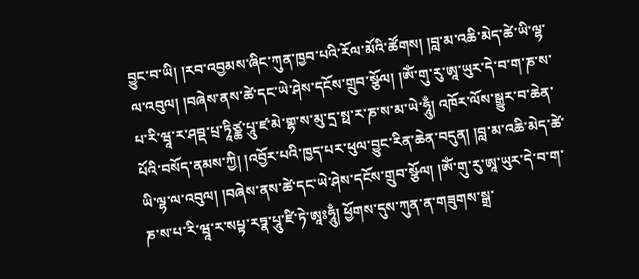བྱུང་བ་ཡི། །རབ་འབྱམས་ཞིང་ཀུན་ཁྱབ་པའི་རོལ་མོའི་ཚོགས། །བླ་མ་འཆི་མེད་ཚེ་ཡི་ལྷ་ལ་འབུལ། །བཞེས་ནས་ཚེ་དང་ཡེ་ཤེས་དངོས་གྲུབ་སྩོལ། །ཨོཾ་གུ་རུ་ཨཱ་ཡུར་དེ་བ་ག་ཎ་ས་པ་རི་ཝཱ་ར་ཤབྡ་པྲ་ཏཱིཙྪ་པཱུ་ཛ་མེ་གྷ་ས་མུ་དྲ་སྥ་ར་ཎ་ས་མ་ཡེ་ཧཱུྃ། འཁོར་ལོས་སྒྱུར་བ་ཆེན་པོའི་བསོད་ནམས་ཀྱི། །འབྱོར་པའི་ཁྱད་པར་ཕུལ་བྱུང་རིན་ཆེན་བདུན། །བླ་མ་འཆི་མེད་ཚེ་ཡི་ལྷ་ལ་འབུལ། །བཞེས་ནས་ཚེ་དང་ཡེ་ཤེས་དངོས་གྲུབ་སྩོལ། །ཨོཾ་གུ་རུ་ཨཱ་ཡུར་དེ་བ་ག་ཎ་ས་པ་རི་ཝཱ་ར་སཔྟ་རཏྣ་པཱུ་ཛི་ཏེ་ཨཱཿཧཱུྃ། ཕྱོགས་དུས་ཀུན་ན་གཟུགས་སྒྲ་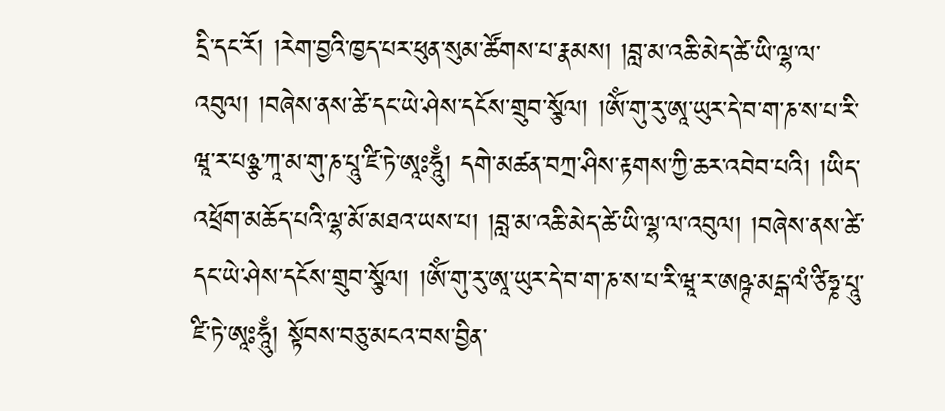དྲི་དང་རོ། །རེག་བྱའི་ཁྱད་པར་ཕུན་སུམ་ཚོགས་པ་རྣམས། །བླ་མ་འཆི་མེད་ཚེ་ཡི་ལྷ་ལ་འབུལ། །བཞེས་ནས་ཚེ་དང་ཡེ་ཤེས་དངོས་གྲུབ་སྩོལ། །ཨོཾ་གུ་རུ་ཨཱ་ཡུར་དེ་བ་ག་ཎ་ས་པ་རི་ཝཱ་ར་པཉྩ་ཀཱ་མ་གུ་ཎ་པཱུ་ཛི་ཏེ་ཨཱཿཧཱུྃ། དགེ་མཚན་བཀྲ་ཤིས་རྟགས་ཀྱི་ཆར་འབེབ་པའི། །ཡིད་འཕྲོག་མཆོད་པའི་ལྷ་མོ་མཐའ་ཡས་པ། །བླ་མ་འཆི་མེད་ཚེ་ཡི་ལྷ་ལ་འབུལ། །བཞེས་ནས་ཚེ་དང་ཡེ་ཤེས་དངོས་གྲུབ་སྩོལ། །ཨོཾ་གུ་རུ་ཨཱ་ཡུར་དེ་བ་ག་ཎ་ས་པ་རི་ཝཱ་ར་ཨཥྚ་མངྒ་ལཾ་ཙིཧྞ་པཱུ་ཛི་ཏེ་ཨཱཿཧཱུྃ། སྟོབས་བཅུ་མངའ་བས་བྱིན་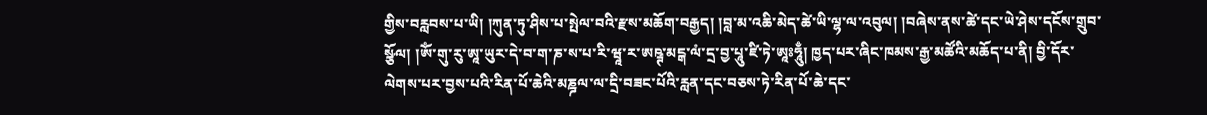གྱིས་བརླབས་པ་ཡི། །ཀུན་ཏུ་ཤིས་པ་སྤེལ་བའི་རྫས་མཆོག་བརྒྱད། །བླ་མ་འཆི་མེད་ཚེ་ཡི་ལྷ་ལ་འབུལ། །བཞེས་ནས་ཚེ་དང་ཡེ་ཤེས་དངོས་གྲུབ་སྩོལ། །ཨོཾ་གུ་རུ་ཨཱ་ཡུར་དེ་བ་ག་ཎ་ས་པ་རི་ཝཱ་ར་ཨཥྚ་མངྒ་ལཾ་དྲ་བྱ་པཱུ་ཛི་ཏེ་ཨཱཿཧཱུྃ། ཁྱད་པར་ཞིང་ཁམས་རྒྱ་མཚོའི་མཆོད་པ་ནི། བྱི་དོར་ལེགས་པར་བྱས་པའི་རིན་པོ་ཆེའི་མཎྜལ་ལ་དྲི་བཟང་པོའི་རླན་དང་བཅས་ཏེ་རིན་པོ་ཆེ་དང་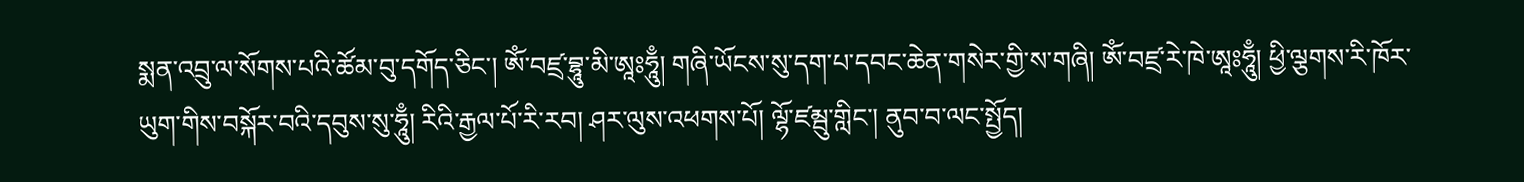སྨན་འབྲུ་ལ་སོགས་པའི་ཚོམ་བུ་དགོད་ཅིང་། ཨོཾ་བཛྲ་བྷཱུ་མི་ཨཱཿཧཱུྃ། གཞི་ཡོངས་སུ་དག་པ་དབང་ཆེན་གསེར་གྱི་ས་གཞི། ཨོཾ་བཛྲ་རེ་ཁེ་ཨཱཿཧཱུྃ། ཕྱི་ལྕགས་རི་ཁོར་ཡུག་གིས་བསྐོར་བའི་དབུས་སུ་ཧཱུྃ། རིའི་རྒྱལ་པོ་རི་རབ། ཤར་ལུས་འཕགས་པོ། ལྷོ་ཛམྦུ་གླིང་། ནུབ་བ་ལང་སྤྱོད།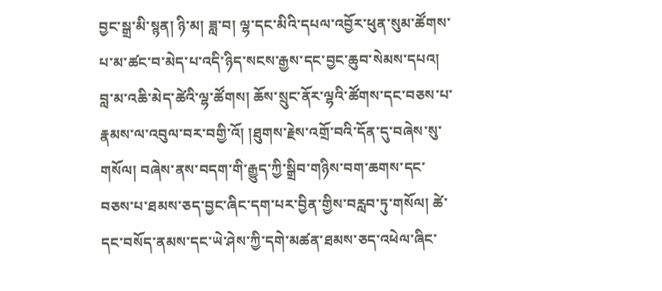བྱང་སྒྲ་མི་སྙན། ཉི་མ། ཟླ་བ། ལྷ་དང་མིའི་དཔལ་འབྱོར་ཕུན་སུམ་ཚོགས་པ་མ་ཚང་བ་མེད་པ་འདི་ཉིད་སངས་རྒྱས་དང་བྱང་ཆུབ་སེམས་དཔའ། བླ་མ་འཆི་མེད་ཚེའི་ལྷ་ཚོགས། ཆོས་སྲུང་ནོར་ལྷའི་ཚོགས་དང་བཅས་པ་རྣམས་ལ་འབུལ་བར་བགྱི་འོ། །ཐུགས་རྗེས་འགྲོ་བའི་དོན་དུ་བཞེས་སུ་གསོལ། བཞེས་ནས་བདག་གི་རྒྱུད་ཀྱི་སྒྲིབ་གཉིས་བག་ཆགས་དང་བཅས་པ་ཐམས་ཅད་བྱང་ཞིང་དག་པར་བྱིན་གྱིས་བརླབ་ཏུ་གསོལ། ཚེ་དང་བསོད་ནམས་དང་ཡེ་ཤེས་ཀྱི་དགེ་མཚན་ཐམས་ཅད་འཕེལ་ཞིང་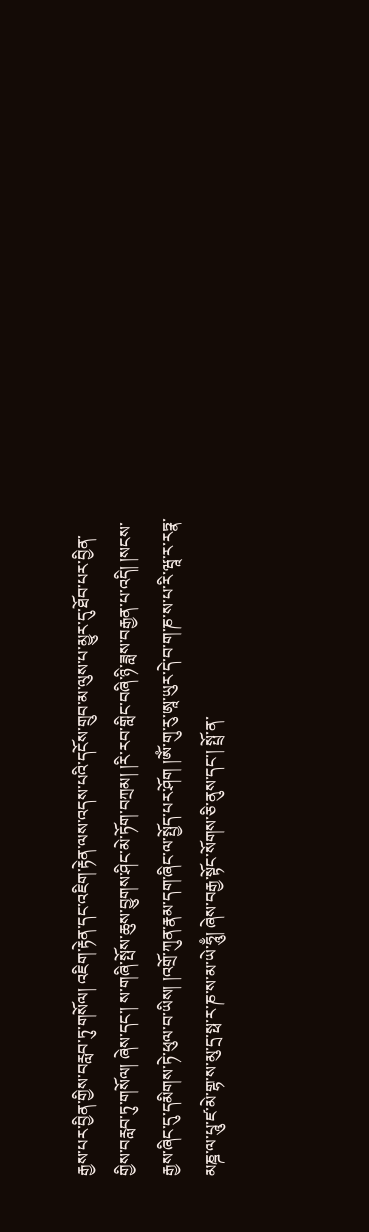རྒྱས་པར་བྱིན་གྱིས་བརླབ་ཏུ་གསོལ། འཇིག་རྟེན་དང་འཇིག་རྟེན་ལས་འདས་པའི་དངོས་གྲུབ་མ་ལུས་པ་མྱུར་དུ་ཐོབ་པར་བྱིན་གྱིས་བརླབ་ཏུ་གསོལ། ཞེས་དང་། ས་གཞི་སྤོས་ཆུས་བྱུགས་ཤིང་མེ་ཏོག་བཀྲམ། །རི་རབ་གླིང་བཞི་ཉི་ཟླས་བརྒྱན་པ་འདི། །སངས་རྒྱས་ཞིང་དུ་དམིགས་ཏེ་ཕུལ་བ་ཡིས། །འགྲོ་ཀུན་རྣམ་དག་ཞིང་ལ་སྤྱོད་པར་ཤོག །ཨོཾ་གུ་རུ་ཨཱ་ཡུར་དེ་བ་ག་ཎ་ས་པ་རི་ཝཱ་ར་རཏྣ་མཎྜ་ལ་པཱུ་ཛ་མེ་གྷ་ས་མུ་དྲ་སྥ་ར་ཎ་ས་མ་ཡེ་ཧཱུྃ། ཞེས་བརྒྱ་སྟོང་སོགས་ཅི་ནུས་དང་། སྤྲོ་ན་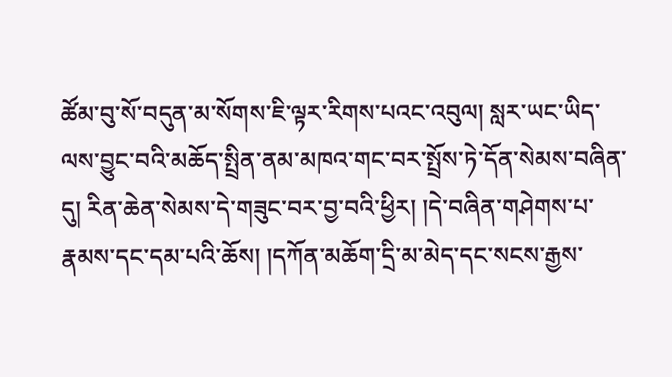ཚོམ་བུ་སོ་བདུན་མ་སོགས་ཇི་ལྟར་རིགས་པའང་འབུལ། སླར་ཡང་ཡིད་ལས་བྱུང་བའི་མཆོད་སྤྲིན་ནམ་མཁའ་གང་བར་སྤྲོས་ཏེ་དོན་སེམས་བཞིན་དུ། རིན་ཆེན་སེམས་དེ་གཟུང་བར་བྱ་བའི་ཕྱིར། །དེ་བཞིན་གཤེགས་པ་རྣམས་དང་དམ་པའི་ཆོས། །དཀོན་མཆོག་དྲི་མ་མེད་དང་སངས་རྒྱས་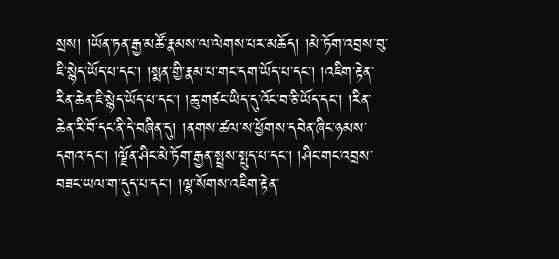སྲས། །ཡོན་ཏན་རྒྱ་མཚོ་རྣམས་ལ་ལེགས་པར་མཆོད། །མེ་ཏོག་འབྲས་བུ་ཇི་སྙེད་ཡོད་པ་དང་། །སྨན་གྱི་རྣམ་པ་གང་དག་ཡོད་པ་དང་། །འཇིག་རྟེན་རིན་ཆེན་ཇི་སྙེད་ཡོད་པ་དང་། །ཆུ་གཙང་ཡིད་དུ་འོང་བ་ཅི་ཡོད་དང་། །རིན་ཆེན་རི་བོ་དང་ནི་དེ་བཞིན་དུ། །ནགས་ཚལ་ས་ཕྱོགས་དབེན་ཞིང་ཉམས་དགའ་དང་། །ལྗོན་ཤིང་མེ་ཏོག་རྒྱན་སྤྲས་སྤུད་པ་དང་། །ཤིང་གང་འབྲས་བཟང་ཡལ་ག་དུད་པ་དང་། །ལྷ་སོགས་འཇིག་རྟེན་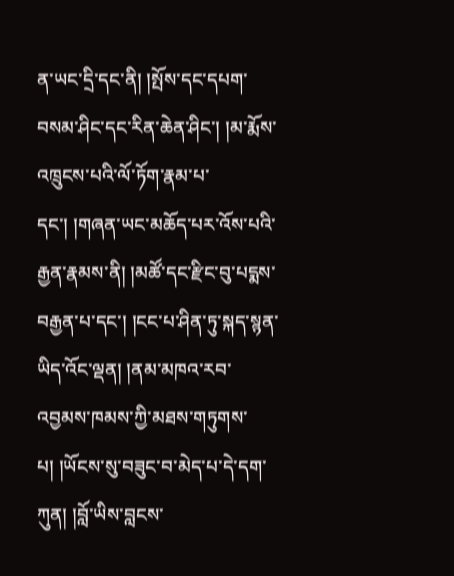ན་ཡང་དྲི་དང་ནི། །སྤོས་དང་དཔག་བསམ་ཤིང་དང་རིན་ཆེན་ཤིང་། །མ་རྨོས་འཁྲུངས་པའི་ལོ་ཏོག་རྣམ་པ་དང་། །གཞན་ཡང་མཆོད་པར་འོས་པའི་རྒྱན་རྣམས་ནི། །མཚོ་དང་རྫིང་བུ་པདྨས་བརྒྱན་པ་དང་། །ངང་པ་ཤིན་ཏུ་སྐད་སྙན་ཡིད་འོང་ལྡན། །ནམ་མཁའ་རབ་འབྱམས་ཁམས་ཀྱི་མཐས་གཏུགས་པ། །ཡོངས་སུ་བཟུང་བ་མེད་པ་དེ་དག་ཀུན། །བློ་ཡིས་བླངས་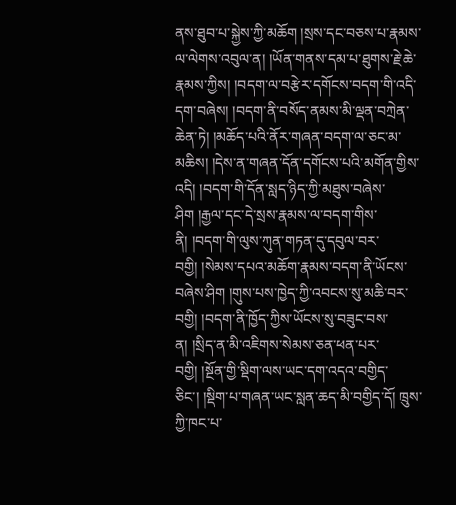ནས་ཐུབ་པ་སྐྱེས་ཀྱི་མཆོག །སྲས་དང་བཅས་པ་རྣམས་ལ་ལེགས་འབུལ་ན། །ཡོན་གནས་དམ་པ་ཐུགས་རྗེ་ཆེ་རྣམས་ཀྱིས། །བདག་ལ་བརྩེར་དགོངས་བདག་གི་འདི་དག་བཞེས། །བདག་ནི་བསོད་ནམས་མི་ལྡན་བཀྲེན་ཆེན་ཏེ། །མཆོད་པའི་ནོར་གཞན་བདག་ལ་ཅང་མ་མཆིས། །དེས་ན་གཞན་དོན་དགོངས་པའི་མགོན་གྱིས་འདི། །བདག་གི་དོན་སླད་ཉིད་ཀྱི་མཐུས་བཞེས་ཤིག །རྒྱལ་དང་དེ་སྲས་རྣམས་ལ་བདག་གིས་ནི། །བདག་གི་ལུས་ཀུན་གཏན་དུ་དབུལ་བར་བགྱི། །སེམས་དཔའ་མཆོག་རྣམས་བདག་ནི་ཡོངས་བཞེས་ཤིག །གུས་པས་ཁྱེད་ཀྱི་འབངས་སུ་མཆི་བར་བགྱི། །བདག་ནི་ཁྱོད་ཀྱིས་ཡོངས་སུ་བཟུང་བས་ན། །སྲིད་ན་མི་འཇིགས་སེམས་ཅན་ཕན་པར་བགྱི། །སྔོན་གྱི་སྡིག་ལས་ཡང་དག་འདའ་བགྱིད་ཅིང་། །སྡིག་པ་གཞན་ཡང་སླན་ཆད་མི་བགྱིད་དོ། ཁྲུས་ཀྱི་ཁང་པ་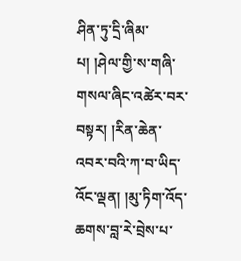ཤིན་ཏུ་དྲི་ཞིམ་པ། །ཤེལ་གྱི་ས་གཞི་གསལ་ཞིང་འཚེར་བར་བསྟར། །རིན་ཆེན་འབར་བའི་ཀ་བ་ཡིད་འོང་ལྡན། །མུ་ཏིག་འོད་ཆགས་བླ་རེ་བྲེས་པ་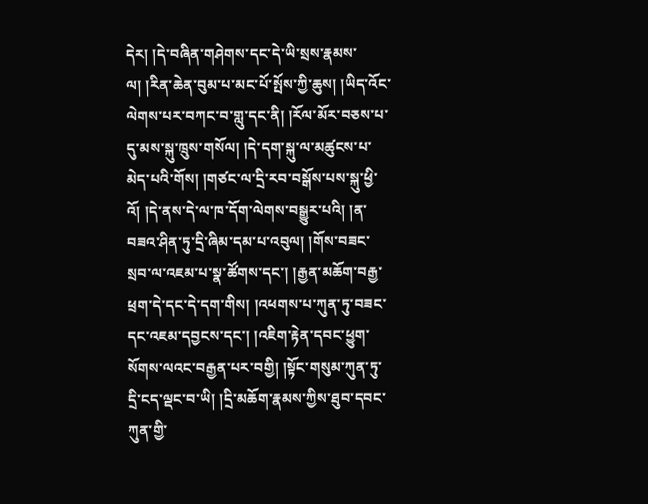དེར། །དེ་བཞིན་གཤེགས་དང་དེ་ཡི་སྲས་རྣམས་ལ། །རིན་ཆེན་བུམ་པ་མང་པོ་སྤོས་ཀྱི་ཆུས། །ཡིད་འོང་ལེགས་པར་བཀང་བ་གླུ་དང་ནི། །རོལ་མོར་བཅས་པ་དུ་མས་སྐུ་ཁྲུས་གསོལ། །དེ་དག་སྐུ་ལ་མཚུངས་པ་མེད་པའི་གོས། །གཙང་ལ་དྲི་རབ་བསྒོས་པས་སྐུ་ཕྱི་འོ། །དེ་ནས་དེ་ལ་ཁ་དོག་ལེགས་བསྒྱུར་པའི། །ན་བཟའ་ཤིན་ཏུ་དྲི་ཞིམ་དམ་པ་འབུལ། །གོས་བཟང་སྲབ་ལ་འཇམ་པ་སྣ་ཚོགས་དང་། །རྒྱན་མཆོག་བརྒྱ་ཕྲག་དེ་དང་དེ་དག་གིས། །འཕགས་པ་ཀུན་ཏུ་བཟང་དང་འཇམ་དབྱངས་དང་། །འཇིག་རྟེན་དབང་ཕྱུག་སོགས་ལའང་བརྒྱན་པར་བགྱི། །སྟོང་གསུམ་ཀུན་ཏུ་དྲི་ངད་ལྡང་བ་ཡི། །དྲི་མཆོག་རྣམས་ཀྱིས་ཐུབ་དབང་ཀུན་གྱི་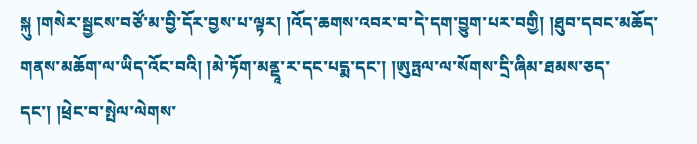སྐུ །གསེར་སྦྱངས་བཙོ་མ་བྱི་དོར་བྱས་པ་ལྟར། །འོད་ཆགས་འབར་བ་དེ་དག་བྱུག་པར་བགྱི། །ཐུབ་དབང་མཆོད་གནས་མཆོག་ལ་ཡིད་འོང་བའི། །མེ་ཏོག་མནྡཱ་ར་དང་པདྨ་དང་། །ཨུཏྤལ་ལ་སོགས་དྲི་ཞིམ་ཐམས་ཅད་དང་། །ཕྲེང་བ་སྤེལ་ལེགས་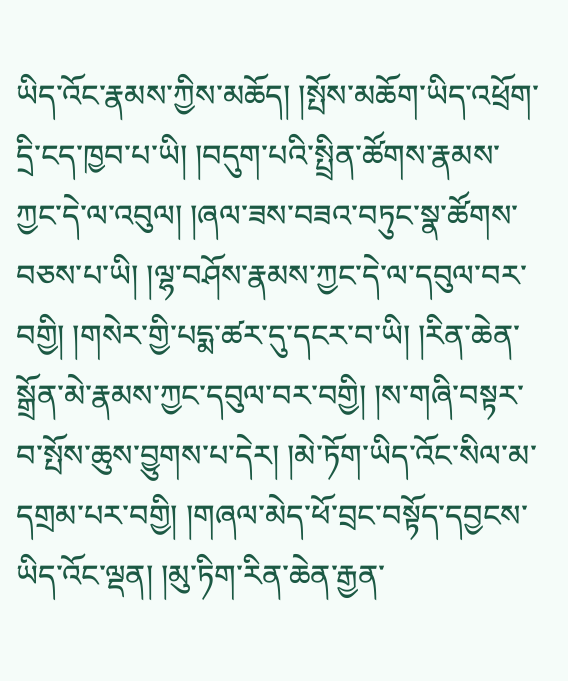ཡིད་འོང་རྣམས་ཀྱིས་མཆོད། །སྤོས་མཆོག་ཡིད་འཕྲོག་དྲི་ངད་ཁྱབ་པ་ཡི། །བདུག་པའི་སྤྲིན་ཚོགས་རྣམས་ཀྱང་དེ་ལ་འབུལ། །ཞལ་ཟས་བཟའ་བཏུང་སྣ་ཚོགས་བཅས་པ་ཡི། །ལྷ་བཤོས་རྣམས་ཀྱང་དེ་ལ་དབུལ་བར་བགྱི། །གསེར་གྱི་པདྨ་ཚར་དུ་དངར་བ་ཡི། །རིན་ཆེན་སྒྲོན་མེ་རྣམས་ཀྱང་དབུལ་བར་བགྱི། །ས་གཞི་བསྟར་བ་སྤོས་ཆུས་བྱུགས་པ་དེར། །མེ་ཏོག་ཡིད་འོང་སིལ་མ་དགྲམ་པར་བགྱི། །གཞལ་མེད་ཕོ་བྲང་བསྟོད་དབྱངས་ཡིད་འོང་ལྡན། །མུ་ཏིག་རིན་ཆེན་རྒྱན་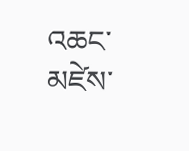འཆང་མཛེས་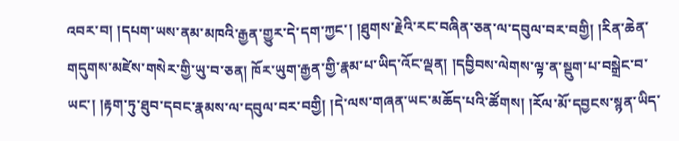འབར་བ། །དཔག་ཡས་ནམ་མཁའི་རྒྱན་གྱུར་དེ་དག་ཀྱང་། །ཐུགས་རྗེའི་རང་བཞིན་ཅན་ལ་དབུལ་བར་བགྱི། །རིན་ཆེན་གདུགས་མཛེས་གསེར་གྱི་ཡུ་བ་ཅན། ཁོར་ཡུག་རྒྱན་གྱི་རྣམ་པ་ཡིད་འོང་ལྡན། །དབྱིབས་ལེགས་ལྟ་ན་སྡུག་པ་བསྒྲེང་བ་ཡང་། །རྟག་ཏུ་ཐུབ་དབང་རྣམས་ལ་དབུལ་བར་བགྱི། །དེ་ལས་གཞན་ཡང་མཆོད་པའི་ཚོགས། །རོལ་མོ་དབྱངས་སྙན་ཡིད་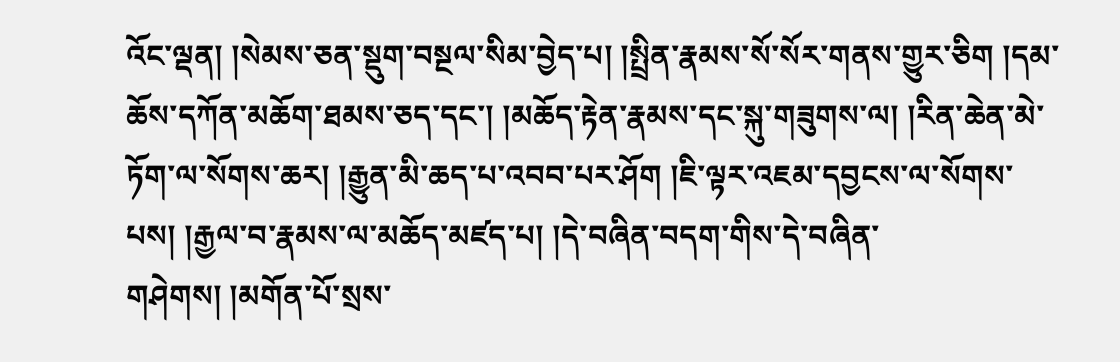འོང་ལྡན། །སེམས་ཅན་སྡུག་བསྔལ་སིམ་བྱེད་པ། །སྤྲིན་རྣམས་སོ་སོར་གནས་གྱུར་ཅིག །དམ་ཆོས་དཀོན་མཆོག་ཐམས་ཅད་དང་། །མཆོད་རྟེན་རྣམས་དང་སྐུ་གཟུགས་ལ། །རིན་ཆེན་མེ་ཏོག་ལ་སོགས་ཆར། །རྒྱུན་མི་ཆད་པ་འབབ་པར་ཤོག །ཇི་ལྟར་འཇམ་དབྱངས་ལ་སོགས་པས། །རྒྱལ་བ་རྣམས་ལ་མཆོད་མཛད་པ། །དེ་བཞིན་བདག་གིས་དེ་བཞིན་གཤེགས། །མགོན་པོ་སྲས་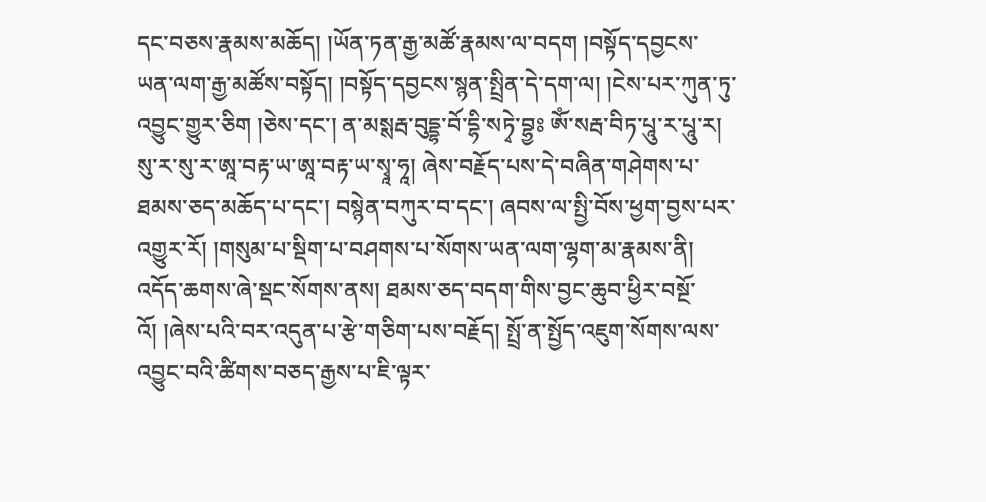དང་བཅས་རྣམས་མཆོད། །ཡོན་ཏན་རྒྱ་མཚོ་རྣམས་ལ་བདག །བསྟོད་དབྱངས་ཡན་ལག་རྒྱ་མཚོས་བསྟོད། །བསྟོད་དབྱངས་སྙན་སྤྲིན་དེ་དག་ལ། །ངེས་པར་ཀུན་ཏུ་འབྱུང་གྱུར་ཅིག །ཅེས་དང་། ན་མསྶརྦ་བུདྡྷ་བོ་དྷི་སཏྭེ་བྷྱཿ ཨོཾ་སརྦ་བིཏ་པཱུ་ར་པཱུ་ར། སུ་ར་སུ་ར་ཨཱ་བརྟ་ཡ་ཨཱ་བརྟ་ཡ་སྭཱ་ཧཱ། ཞེས་བརྗོད་པས་དེ་བཞིན་གཤེགས་པ་ཐམས་ཅད་མཆོད་པ་དང་། བསྙེན་བཀུར་བ་དང་། ཞབས་ལ་སྤྱི་བོས་ཕྱག་བྱས་པར་འགྱུར་རོ། །གསུམ་པ་སྡིག་པ་བཤགས་པ་སོགས་ཡན་ལག་ལྷག་མ་རྣམས་ནི། འདོད་ཆགས་ཞེ་སྡང་སོགས་ནས། ཐམས་ཅད་བདག་གིས་བྱང་ཆུབ་ཕྱིར་བསྔོ་འོ། །ཞེས་པའི་བར་འདུན་པ་རྩེ་གཅིག་པས་བརྗོད། སྤྲོ་ན་སྤྱོད་འཇུག་སོགས་ལས་འབྱུང་བའི་ཚིགས་བཅད་རྒྱས་པ་ཇི་ལྟར་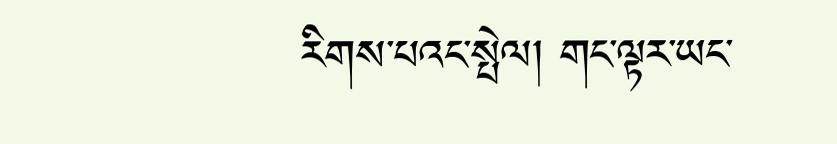རིགས་པའང་སྤེལ། གང་ལྟར་ཡང་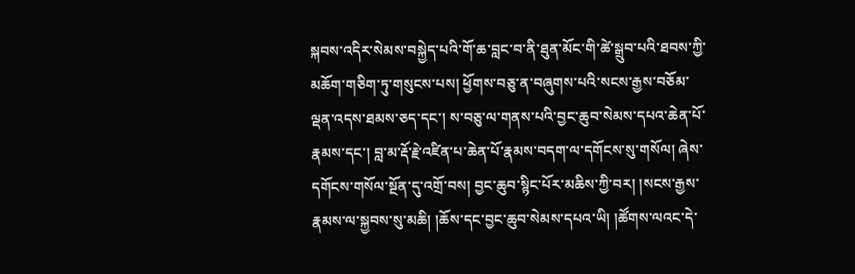སྐབས་འདིར་སེམས་བསྐྱེད་པའི་གོ་ཆ་བླང་བ་ནི་ཐུན་མོང་གི་ཚེ་སྒྲུབ་པའི་ཐབས་ཀྱི་མཆོག་གཅིག་ཏུ་གསུངས་པས། ཕྱོགས་བཅུ་ན་བཞུགས་པའི་སངས་རྒྱས་བཅོམ་ལྡན་འདས་ཐམས་ཅད་དང་། ས་བཅུ་ལ་གནས་པའི་བྱང་ཆུབ་སེམས་དཔའ་ཆེན་པོ་རྣམས་དང་། བླ་མ་རྡོ་རྗེ་འཛིན་པ་ཆེན་པོ་རྣམས་བདག་ལ་དགོངས་སུ་གསོལ། ཞེས་དགོངས་གསོལ་སྔོན་དུ་འགྲོ་བས། བྱང་ཆུབ་སྙིང་པོར་མཆིས་ཀྱི་བར། །སངས་རྒྱས་རྣམས་ལ་སྐྱབས་སུ་མཆི། །ཆོས་དང་བྱང་ཆུབ་སེམས་དཔའ་ཡི། །ཚོགས་ལའང་དེ་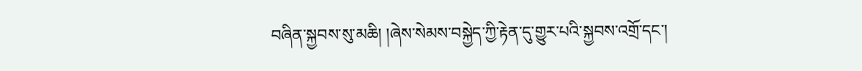བཞིན་སྐྱབས་སུ་མཆི། །ཞེས་སེམས་བསྐྱེད་ཀྱི་རྟེན་དུ་གྱུར་པའི་སྐྱབས་འགྲོ་དང་།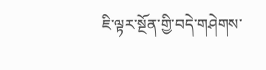ཇི་ལྟར་སྔོན་གྱི་བདེ་གཤེགས་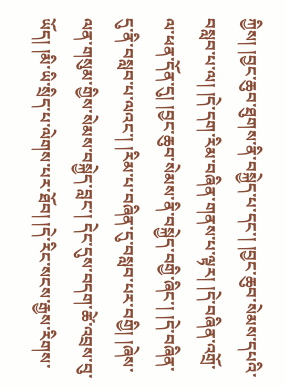ཀྱིས། །བྱང་ཆུབ་ཐུགས་ནི་བསྐྱེད་པ་དང་། །བྱང་ཆུབ་སེམས་དཔའི་བསླབ་པ་ལ། །དེ་དག་རིམ་བཞིན་གནས་པ་ལྟར། །དེ་བཞིན་འགྲོ་ལ་ཕན་དོན་དུ། །བྱང་ཆུབ་སེམས་ནི་བསྐྱེད་བགྱི་ཞིང་། །དེ་བཞིན་དུ་ནི་བསླབ་པ་ལའང་། །རིམ་པ་བཞིན་དུ་བསླབ་པར་བགྱི། །ཞེས་ལན་གསུམ་གྱིས་སེམས་བསྐྱེད་བླང་། དེང་དུས་བདག་ཚེ་འབྲས་བུ་ཡོད། །མི་ཡི་སྲིད་པ་ལེགས་པར་ཐོབ། །དེ་རིང་སངས་རྒྱས་རིགས་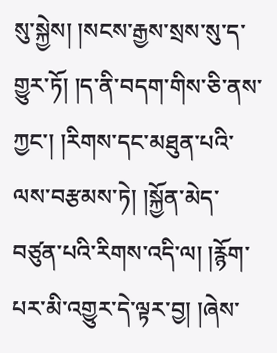སུ་སྐྱེས། །སངས་རྒྱས་སྲས་སུ་ད་གྱུར་ཏོ། །ད་ནི་བདག་གིས་ཅི་ནས་ཀྱང་། །རིགས་དང་མཐུན་པའི་ལས་བརྩམས་ཏེ། །སྐྱོན་མེད་བཙུན་པའི་རིགས་འདི་ལ། །རྙོག་པར་མི་འགྱུར་དེ་ལྟར་བྱ། །ཞེས་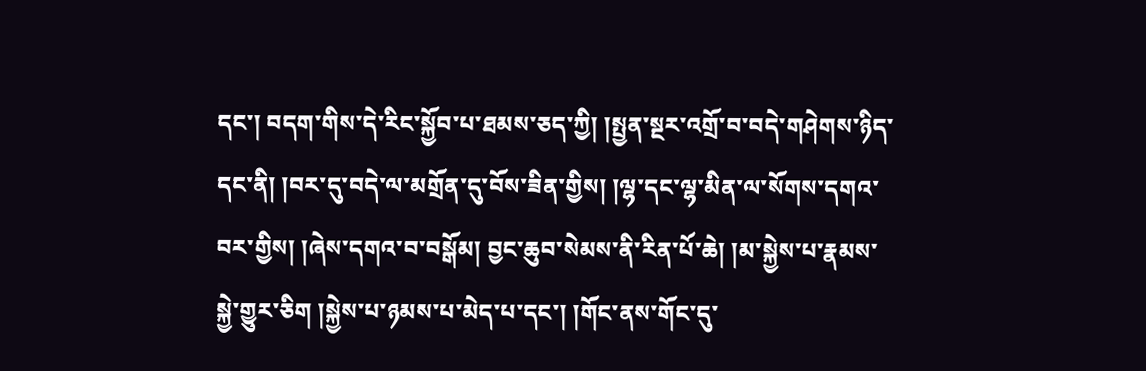དང་། བདག་གིས་དེ་རིང་སྐྱོབ་པ་ཐམས་ཅད་ཀྱི། །སྤྱན་སྔར་འགྲོ་བ་བདེ་གཤེགས་ཉིད་དང་ནི། །བར་དུ་བདེ་ལ་མགྲོན་དུ་བོས་ཟིན་གྱིས། །ལྷ་དང་ལྷ་མིན་ལ་སོགས་དགའ་བར་གྱིས། །ཞེས་དགའ་བ་བསྒོམ། བྱང་ཆུབ་སེམས་ནི་རིན་པོ་ཆེ། །མ་སྐྱེས་པ་རྣམས་སྐྱེ་གྱུར་ཅིག །སྐྱེས་པ་ཉམས་པ་མེད་པ་དང་། །གོང་ནས་གོང་དུ་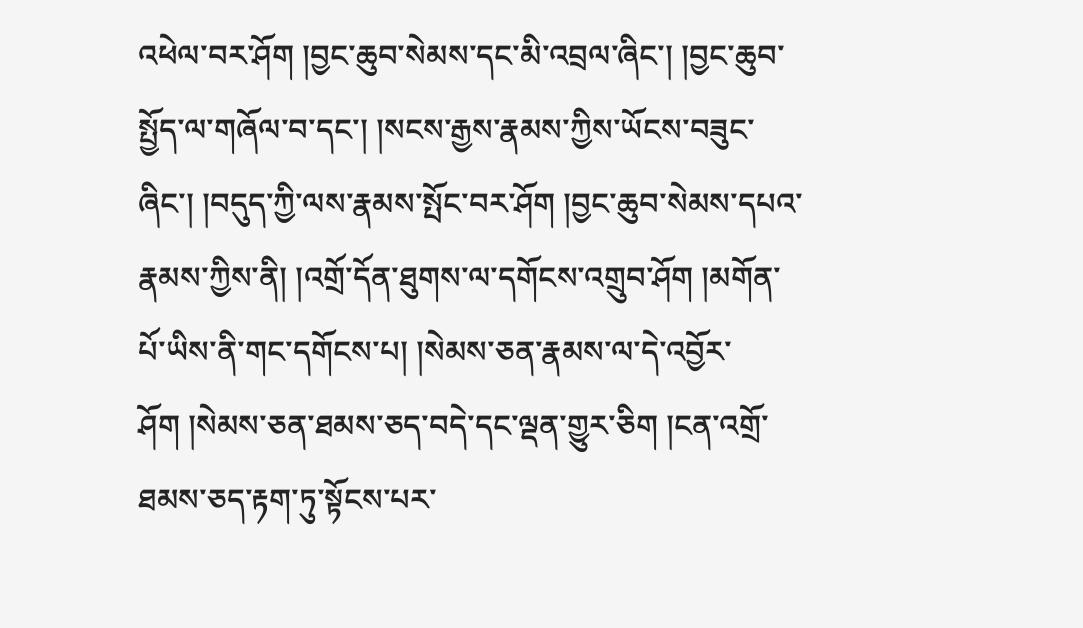འཕེལ་བར་ཤོག །བྱང་ཆུབ་སེམས་དང་མི་འབྲལ་ཞིང་། །བྱང་ཆུབ་སྤྱོད་ལ་གཞོལ་བ་དང་། །སངས་རྒྱས་རྣམས་ཀྱིས་ཡོངས་བཟུང་ཞིང་། །བདུད་ཀྱི་ལས་རྣམས་སྤོང་བར་ཤོག །བྱང་ཆུབ་སེམས་དཔའ་རྣམས་ཀྱིས་ནི། །འགྲོ་དོན་ཐུགས་ལ་དགོངས་འགྲུབ་ཤོག །མགོན་པོ་ཡིས་ནི་གང་དགོངས་པ། །སེམས་ཅན་རྣམས་ལ་དེ་འབྱོར་ཤོག །སེམས་ཅན་ཐམས་ཅད་བདེ་དང་ལྡན་གྱུར་ཅིག །ངན་འགྲོ་ཐམས་ཅད་རྟག་ཏུ་སྟོངས་པར་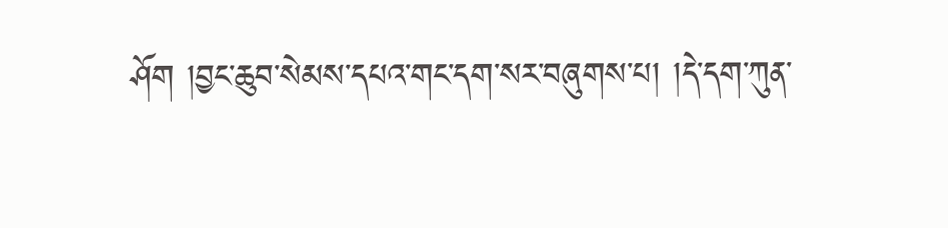ཤོག །བྱང་ཆུབ་སེམས་དཔའ་གང་དག་སར་བཞུགས་པ། །དེ་དག་ཀུན་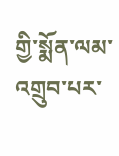གྱི་སྨོན་ལམ་འགྲུབ་པར་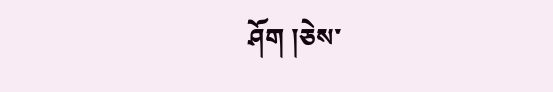ཤོག །ཅེས་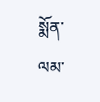སྨོན་ལམ་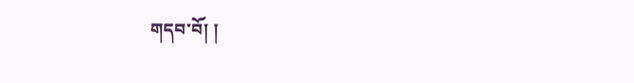གདབ་བོ། །